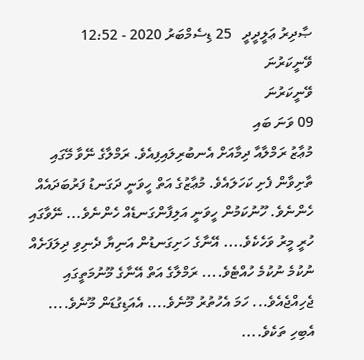ޞާދިރު ޢަލީދީދީ   25 ޑިސެމްބަރު 2020 - 12:52
ވޭނީކަރުނަ
ވޭނީކަރުނަ
09 ވަނަ ބައި
މުޢާޒު ރަމްލާއާ ދިމާއަށް އެނބުރިލައިފިއެވެ. ރަމްލާގެ ނޭވާ މޭގައި ތާށިވާން ފެށި ކަހަލައެވެ. މުޢާޒުގެ އަތް ހީވަނީ ދަގަނޑު ފަރުބަދައެއް ހެންނެވެ. ހޫނުކަމުން ހީވަނީ އަލިފާންގަނޑެއް ހެންނެވެ... ނޭވާގައި ހުރީ މީރު ވަހެކެވެ.... އޭނާގެ ހަށިގަނޑުން އަނިޔާ ދެނިވި ދިލަފަށެއް ނުކުމެ ނުކުމެ ހުއްޓެވެ.... ރަމްލާގެ އަތް އޭނާގެ މޫނުމަތީގައި ޖެހިއްޖެއެވެ... ހަމަ އެހުތުރު މޫނެވެ.... އެއަޑިގުޑަން މޫނެވެ.... އެބިހި ތަކެވެ....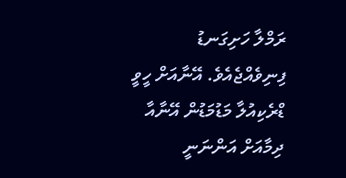ރަމްލާ ހަށިގަނޑު ފިނިވެއްޖެއެވެ. އޭނާއަށް ހީވީ ޑްރެކިއުލާ މަޑުމަޑުން އޭނާއާ ދިމާއަށް އަންނަނީ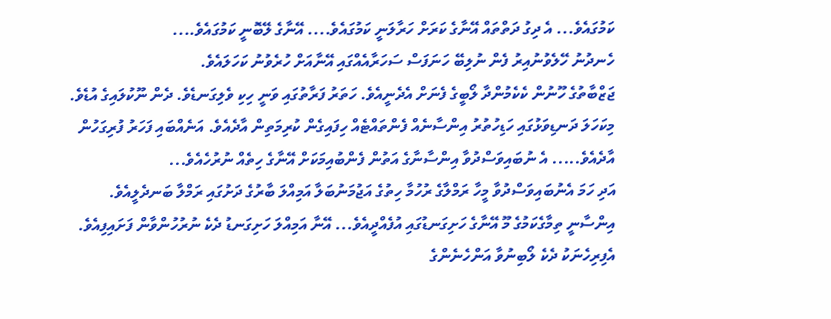ކަމުގައެވެ... އެ ދިގު ދަތްތައް އޭނާގެ ކަރަށް ހަރާލަނީ ކަމުގައެވެ.... އޭނާގެ ލޭބޮނީ ކަމުގައެވެ....
ހެނދުނު ހޭލެވުނުއިރު ފެން ނުލިބޭ ހަނަފަސް ސަހަރާއެއްގައި އޭނާއަށް ހުރެވުނު ކަހަލައެވެ.
ޖަޒްބާތުގެ ހޫނުން ކެކެމުންދާ ލޯބީގެ ފެނަށް އެދެނީއެވެ. ހަތަރު ފަރާތުގައި ވަނީ ހިކި ވެލިގަނޑެވެ. ދެން ނޫކުލައިގެ އުޑެވެ. މިކަހަލަ ދަނޑިވަޅުގައި ހަޑިހުތުރު އިންސާނެއް ފެންތައްޓެއް ހިފައިގެން ކުރިމަތިން އާދެއެވެ. އަނެއްބައި ފަހަރު ފުރިގަހުން އާދެއެވެ..... އެ ނުބައިވަސްދުވާ އިންސާނާގެ އަތުން ފެންބުއިމަކަށް އޭނާގެ ހިތެއް ނުރުހެއެވެ...
އަދި ހަމަ އެނުބައިވަސްދުވާ މީހާ ރަމްލާގެ ރުހުމާ ހިތުގެ އަޖުމަނުބަލާ އަމިއްލަ ބާރުގެ ދަށުގައި ރަމްލާ ބަނދެލީއެވެ. އިންސާނީ ތިމާގެކަމުގެ މޫ އޭނާގެ ހަށިގަނޑުގައި އުފެއްދީއެވެ... އޭނާ އަމިއްލަ ހަށިގަނޑު ދެކެ ނުރުހުންވާން ފަށައިފިއެވެ. އެފިރިހެނަކު ދެކެ ލޯބިނުވާ އަންހެނެންގެ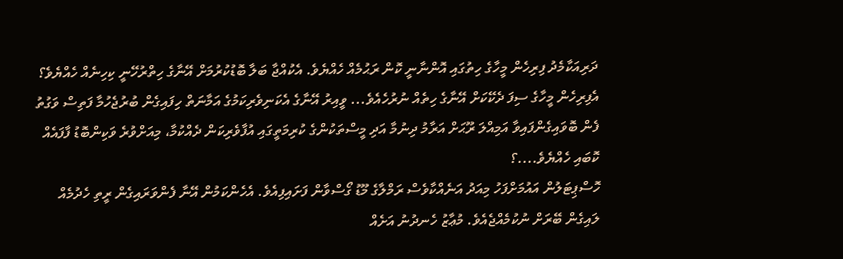ދަރިއަކާމެދު ފިރިހެން މީހާގެ ހިތުގައި އޮންނާނީ ކޮން ރަޙުމެއް ހެއްޔެވެ. އެކުއްޖާ ބަލާ ބޮޑުކުރުމަށް އޭނާގެ ހިތްރުހޭނީ ކިހިނެއް ހެއްޔެވެ؟
އެފިރިހެން މީހާގެ ސިފަ ދެކޭކަށް އޭނާގެ ހިތެއް ނުރުހެއެވެ... ވީއިރު އޭނާގެ އެކަނިވެރިކަމުގެ އަމާނަތް ހިފައިގެން ބުރުޖެހުމާ ފަތިސް ވަގުތު ފެން ބޮވައިގެންފައިވާ އަމިއްލަ ރޫޙަށް އަރާމު ދިނުމާ އަދި މީސްތަކުންގެ ކުރިމަތީގައި އުފާވެރިކަން ދެއްކުމާ، މިއަށްވުރެ ވަކިންބޮޑު ފާފައެއް ކޮބައި ހެއްޔެވެ....؟
ހޮސްޕިޓަލުން އައުމަށްފަހު މިއަދު އަނެއްކާވެސް ރަމްލާގެ މޫޑު ގޯސްވާން ފަށައިފިއެވެ. އެހެންކަމުން އޭނާ ފެންވަރައިގެން ރީތި ހެދުމެއް ލައިގެން ބޭރަށް ނުކުމެއްޖެއެވެ. މުޢާޒު ހެނދުނު އަށެއް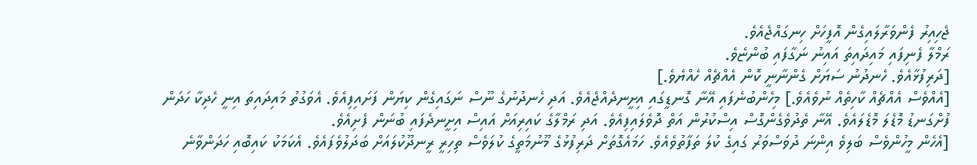ޖެހިއިރު ފެންވަރާލައިގެން އޮފީހަށް ހިނގައްޖެއެވެ.
ރަމްލާ ފެނިފައި މައިދައިތަ އައިނު ނަގާފައި ބުންޏެވެ.
[ދަރިފުޅާއެވެ. ހެނދުނު ސަޔަށް ގެންނާނީ ކޮން އެއްޗެއް ހެއްޔެވެ.]
[އެއްވެސް އެއްޗެއް ކާހިތެއް ނުވެއެވެ.] މިހެންބުނެފައި އޭނާ ގޮނޑީގައި އިށީނދެއްޖެއެވެ. އަދި ހެނދުނުގެ ނޫސް ނަގައިގެން ކިޔަން ފަށައިފިއެވެ. އެވަގުތު މައިދައިތަ އިނީ ހެދިކާ ހަދަން ފުށްގަނޑު މޮޑެލަ މޮޑެލައެވެ. އޭނާ ތެދުވެގެންގޮސް އިސްކުރުން އަތް ދޮވެލައިފިއެވެ. އަދި ރަމްލާގެ ކައިރިއަށް އައިސް އިށީނދެފައި ބުނަން ފެށިއެވެ.
[އެހެން މީހުންވެސް ބަލިވެ އިންނަ ދުވަސްވަރު ގައިގެ ކުލަ ތަފާތުވެއެވެ. ހަމައެގޮތަށް ދަރިފުޅުގެ މޫނުމަތީގެ ކުލަވެސް ތިހިރީ ރީނދޫކުލައަށް ބަދަލުވެފައެވެ. އެކަމަކު ކައިބޮއި ހަދަންވާނެ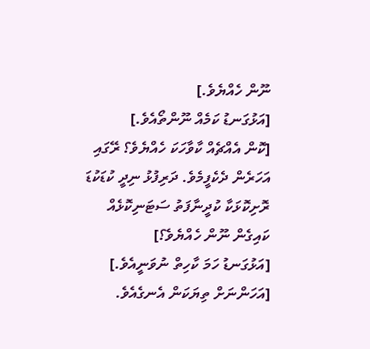ނޫން ހެއްޔެވެ.]
[އަޅުގަނޑު ކަމެއް ނޫންތޯއެވެ.]
[ކޮން އެއްޗެއް ކާވާހަކަ ހެއްޔެވެ؟ ރޭގައި އަހަރެން ދެކެފީމެވެ. ދަރިފުޅު ނިދީ ކުޑަކުޑަ ރޮށިކޮޅަކާ ކުދީނާފަތު ސަޓަނިކޮޅެއް ކައިގެން ނޫން ހެއްޔެވެ؟]
[އަޅުގަނޑު ހަމަ ކާހިތް ނުވަނީއެވެ.]
[އަހަންނަށް ތިޔަކަން އެނގެއެވެ.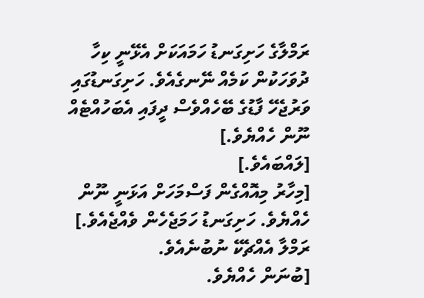ރަމްލާގެ ހަށިގަނޑު ހަމައަކަށް އެޅޭނީ ކިހާ ދުވަހަކުން ކަމެއް ނޭނގެއެވެ. ހަށިގަނޑުގައި ވަރުޖެހޭ ފާޑުގެ ބޭހެއްވެސް ދީފައި އެބަހުއްޓެއް ނޫން ހެއްޔެވެ.]
[ލައްބައެވެ.]
[މިހާރު މިއޮއްގެން ފަސްމަހަށް އަޅަނީ ނޫން ހެއްޔެވެ. ހަށިގަނޑު ހަމަޖެހެން ވެއްޖެއެވެ.]
ރަމްލާ އެއްޗެކޭ ނުބުނެއެވެ.
[ބުނަން ހެއްޔެވެ.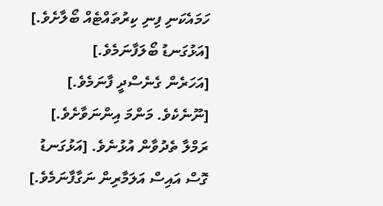ހަމައެކަނި ފިނި ކިރުތައްޓެއް ބޯލާށެވެ.]
[އަޅުގަނޑު ބޯލަފާނަމެވެ.]
[އަހަރެން ގެނެސްދީ ފާނަމެވެ.]
[ނޫނެކެވެ. މަންމަ އިންނަވާށެވެ.] ރަމްލާ ތެދުވާން އުޅުނެވެ. [އަޅުގަނޑު ގޮސް އައިސް އަލަމާރިން ނަގާފާނަމެވެ.]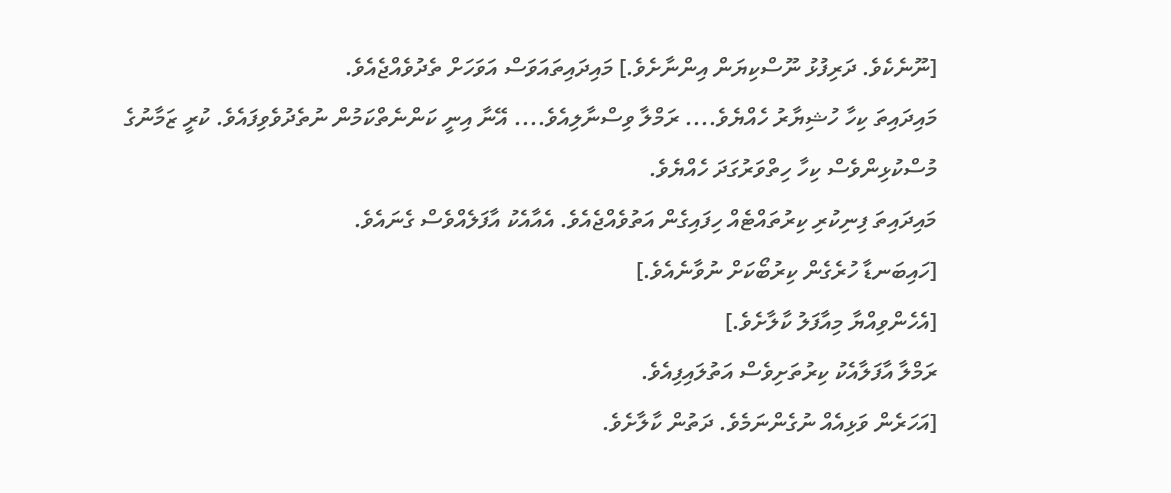[ނޫނެކެވެ. ދަރިފުޅު ނޫސްކިޔަން އިންނާށެވެ.] މައިދައިތައަވަސް އަވަހަށް ތެދުވެއްޖެއެވެ.
މައިދައިތަ ކިހާ ހުޝިޔާރު ހެއްޔެވެ.... ރަމްލާ ވިސްނާލިއެވެ.... އޭނާ އިނީ ކަންނެތްކަމުން ނުތެދުވެވިފައެވެ. ކުރީ ޒަމާނުގެ މުސްކުޅިންވެސް ކިހާ ހިތްވަރުގަދަ ހެއްޔެވެ.
މައިދައިތަ ފިނިކުރި ކިރުތައްޓެއް ހިފައިގެން އަތުވެއްޖެއެވެ. އެއާއެކު އާފަލެއްވެސް ގެނައެވެ.
[ހައިބަނޑާ ހުރެގެން ކިރުބޯކަށް ނުވާނެއެވެ.]
[އެހެންވިއްޔާ މިއާފަލު ކާލާށެވެ.]
ރަމްލާ އާފަލާއެކު ކިރުތަށިވެސް އަތުލައިފިއެވެ.
[އަހަރެން ވަޅިއެއް ނުގެންނަމެވެ. ދަތުން ކާލާށެވެ.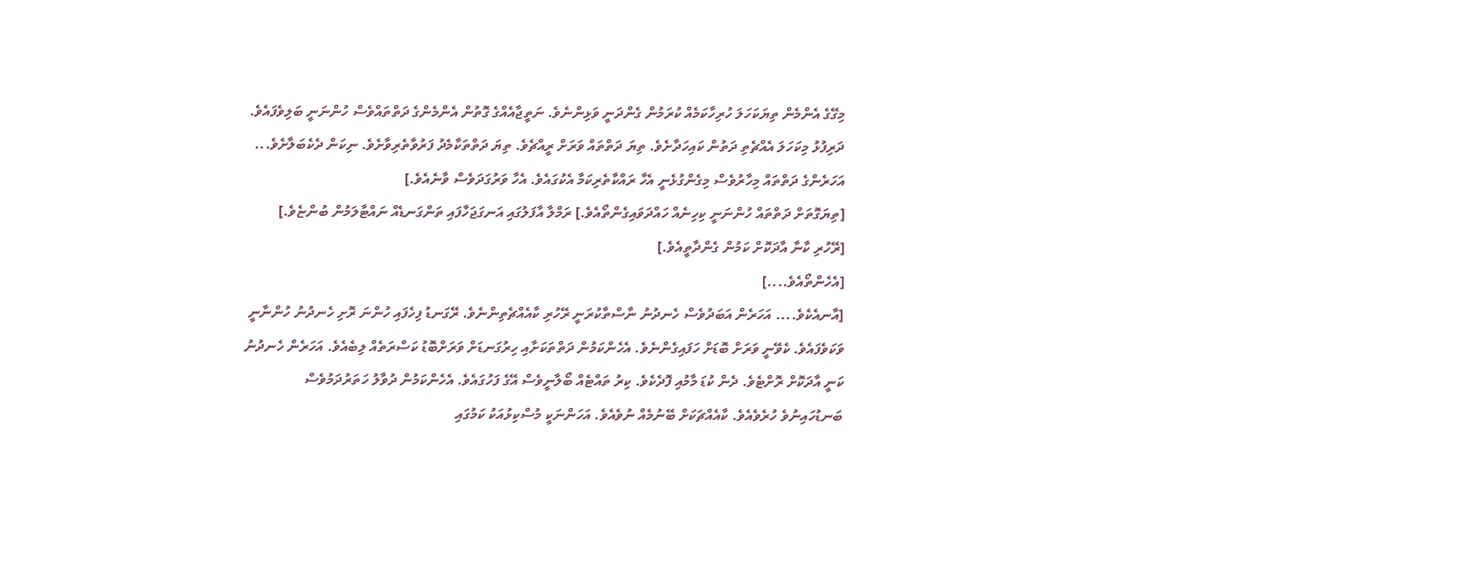މިގޭގެ އެންމެން ތިޔަކަހަލަ ހުރިހާކަމެއް ކުރަމުން ގެންދަނީ ވަޅިންނެވެ. ނަތީޖާއެއްގެ ގޮތުން އެންމެންގެ ދަތްތައްވެސް ހުންނަނީ ބަލިވެފައެވެ. ދަރިފުޅު މިކަހަލަ އެއްޗެތި ދަތުން ކައިހަދާށެވެ. ތިޔަ ދަތްތައް ވަރަށް ރީއްޗެވެ. ތިޔަ ދަތްތަކާމެދު ފަރުވާތެރިވާށެވެ. ނިކަން ދެކެބަލާށެވެ... އަހަރެންގެ ދަތްތައް މިހާރުވެސް މިގެންގުޅެނީ އެހާ ރައްކާތެރިކަމާ އެކުގައެވެ. އެހާ ވަރުގަދަވެސް ވާނެއެވެ.]
[ތިޔަގޮތަށް ދަތްތައް ހުންނަނީ ކިހިނެއް ހައްދަވައިގެންތޯއެވެ.] ރަމްލާ އާފަލުގައި އަނގަޖަހާފައި ތަންގަނޑެއް ނައްޓާލަމުން ބުންޏެވެ.]
[ރޭހުރި ކާނާ އާދަކޮށް ކަމުން ގެންދާތީއެވެ.]
[އެހެންތޯއެވެ....]
[އާނއެކެވެ.... އަހަރެން އަބަދުވެސް ހެނދުނު ނާސްތާކުރަނީ ރޭހުރި ކާއެއްޗެތިންނެވެ. ރޭގަނޑު ފިހެފައި ހުންނަ ރޮށި ހެނދުނު ހުންނާނީ ވަކަވެފައެވެ. ކެވޭނީ ވަރަށް ބޮޑަށް ހަފައިގެންނެވެ. އެހެންކަމުން ދަތްތަކަށާއި ހިރުގަނޑަށް ވަރަށްބޮޑު ކަސްރަތެއް ލިބެއެވެ. އަހަރެން ހެނދުނު ކަނީ އާދަކޮށް ރޮށްޓެވެ. ދެން ކުޑަ މާމުއި ފޮދެކެވެ. ކިރު ތައްޓެއް ބޯލާނީވެސް އޭގެ ފަހުގައެވެ. އެހެންކަމުން ދުވާލު ހަތަރުދަމުވެސް ބަނޑުހައިނުވެ ހުރެވެއެވެ. ކާއެއްޗަކަށް ބޭނުމެއް ނުވެއެވެ. އަހަންނަކީ މުސްކިޅުއަކު ކަމުގައި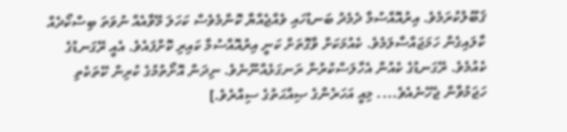ޤަބޫލުކުރަމެވެ. އިރުއޮއްސުމާ ދެމެދު ބަނޑުހައި ވެއްޖެއްޔާ ކޮންމެވެސް ކަހަލަ މޭވާއެއް ނުވަތަ ބިސްކޯދެއް ކާލައިގެން ހަމަޖައްސާލަމެވެ. ކެއުމަކަށް ވާގޮތަށް ކަނީ އިރުއޮއްސުމާ ކައިރި ކޮށްފައެވެ. އެއީ ރޭގަނޑުގެ ކެއުމެވެ. ރޭގަނޑުގެ ކެއުން އެހާލަސްކުރުން ރަނގަޅެއްނޫނެވެ. ނިދަން އޮށޯތުމުގެ ކުރިން ކޭތަކެތި ހަޖަމުވާން ޖެހޭނެއެވެ.... މިއީ އަހަރެންގެ ޞިއްޙަތުގެ ސިއްރެވެ.]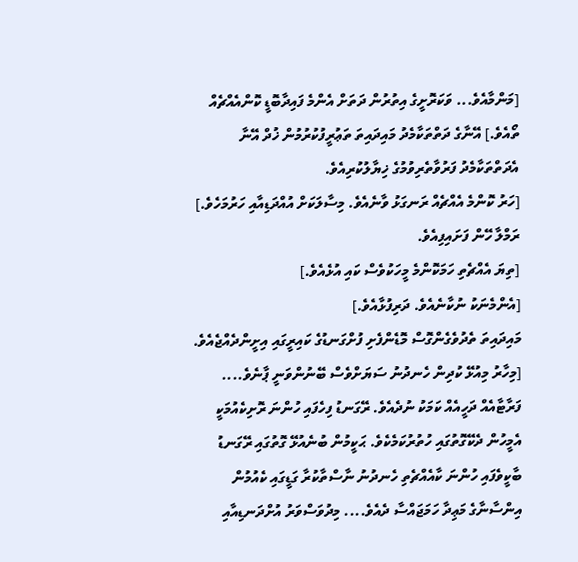[މަންމާއެވެ... ވަކަރޮށީގެ އިތުރުން ދަތަށް އެންމެ ފައިދާބޮޑީ ކޮންއެއްޗެއް ތޯއެވެ.] އޭނާގެ ދަތްތަކާމެދު މައިދައިތަ ތަޢުރީފުކުރުމުން ޚުދް އޭނާ އެދަތްތަކާމެދު ފަރުވާތެރިވުމުގެ ޚިޔާލުކުރިއެވެ.
[ހަރު ކޮންމެ އެއްޗެއް ރަނގަޅު ވާނެއެވެ. މިސާލަކަށް އުއްދަޑިއާއި ހަރުމަހެވެ.]
ރަމްލާ ހޭން ފަށައިފިއެވެ.
[ތިޔަ އެއްޗެތި ހަމަކޮންމެ މީހަކުވެސް ކައި އުޅެއެވެ.]
[އެންމެނަކު ނުކާނެއެވެ. ދަރިފުޅާއެވެ.]
މައިދައިތަ ތެދުވެގެންގޮސް މޮޑެންފެށި ފުށްގަނޑުގެ ކައިރީގައި އިށީންދެއްޖެއެވެ.
[މިހާރު މިއުޅޭ ކުދިން ހެނދުނު ސަޔަށްވެސް ބޭނުންވަނީ ޕާނެވެ.... ފަރާޓާއެއް ދަހީއެއް ކަމަކު ނުދެއެވެ. ރޭގަނޑު ފިހެފައި ހުންނަ ރޮށިކެއުމަކީ އެމީހުން ދެކޭގޮތުގައި ހުތުރުކަމެކެވެ. ޙަކީމުން ބުނެއުޅޭ ގޮތުގައި ރޭގަނޑު ބާކީވެފައި ހުންނަ ކާއެއްޗެތި ހެނދުނު ނާސްތާކުރާ ގަޑީގައި ކެއުމުން އިންސާނާގެ މަޢިދާ ހަމަޖައްސާ ދެއެވެ.... މިދުވަސްވަރު އުށްދަނޑިއާއި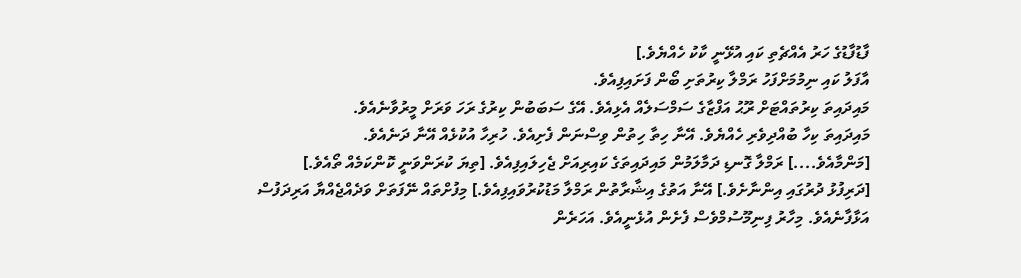ފާޑުފާޑުގެ ހަރު އެއްޗެތި ކައި އުޅޭނީ ކާކު ހެއްޔެވެ.]
އާފަލު ކައި ނިމުމަށްފަހު ރަމްލާ ކިރުތަށި ބޯން ފަށައިފިއެވެ.
މައިދައިތަ ކިރުތައްޓަށް ރޫޙު އަފްޒާގެ ސަމްސަލެއް އެޅިއެވެ. އޭގެ ސަބަބުން ކިރުގެ ރަހަ ވަރަށް މީރުވާނެއެވެ.
މައިދައިތަ ކިހާ ބުއްދިވެރި ހެއްޔެވެ. އޭނާ ހިތާ ހިތުން ވިސްނަން ފެށިއެވެ. ހުރިހާ އުކުޅެއް އޭނާ ދަނެއެވެ.
[މަންމާއެވެ....] ރަމްލާ ގޮނޑި ދަމާލަމުން މައިދައިތަގެ ކައިރިއަށް ޖެހިލައިފިއެވެ. [ތިޔަ ކުރަންވަނީ ކޮންކަމެއް ތޯއެވެ.]
[ދަރިފުޅު ދުރުގައި އިންނާށެވެ.] އޭނާ އަތުގެ އިޝާރާތުން ރަމްލާ މަޑުކުރުވައިފިއެވެ.] މިފުށްތައް ނޭފަތަށް ވަދެއްޖެއްޔާ އަރިދަފުސް އަޅާފާނެއެވެ. މިހާރު ފިނިމޫސުމްވެސް ފެށެން އުޅެނީއެވެ. އަހަރެން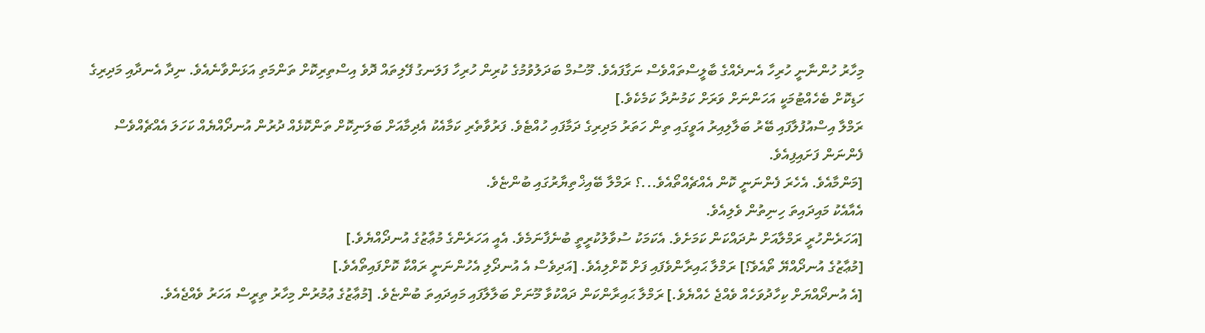މިހާރު ހުންނާނީ ހުރިހާ އެނދެއްގެ ބާލީސްތައްވެސް ނަގާފައެވެ. މޫސުމް ބަދަލުވުމުގެ ކުރިން ހުރިހާ ފަލަނގު ފޭލިތައް ދޮވެ އިސްތިރިކޮށް ތަންމަތި އަޅަންވާނެއެވެ. ނިދާ އެނދާއި މަދިރިގެ ހަޑިކޮށް ބެހެއްޓުމަކީ އަހަންނަށް ވަރަށް ކަމުނުދާ ކަމެކެވެ.]
ރަމްލާ އިސްއުފުލާފައި ބޭރު ބަލާލިއިރު އަވީގައި ތިން ހަތަރު މަދިރިގެ ދަމާފައި ހުއްޓެވެ. ފަރުވާތެރި ކަމާއެކު އެދިމާއަށް ބަލަނިކޮށް ތަންކޮޅެއް ދުރުން އުނދޯއްޔެއް ކަހަލަ އެއްޗެއްވެސް ފެންނަން ފަށައިފިއެވެ.
[މަންމާއެވެ. އެހެރަ ފެންނަނީ ކޮން އެއްޗެއްތޯއެވެ...؟ ރަމްލާ ބޭއިޚްތިޔާރުގައި ބުންޏެވެ.
އެއާއެކު މައިދައިތަ ހިނިތުން ވެލިއެވެ.
[އަހަރެންހުރީ ރަމްލާއަށް ނުދައްކަން ކަމަށެވެ. އެކަމަކު ސުވާލުކުރީތީ ބުނެފާނަމެވެ. އެއީ އަހަރެންގެ މުޢާޒުގެ އުނދޯއްޔެވެ.]
[މުޢާޒުގެ އުނދޯއްޔޭ ތޯއެވެ؟] ރަމްލާ ޙައިރާންވެފައި ފަށް ކޮށްލިއެވެ. [އަދިވެސް އެ އުނދޯލި އެހުންނަނީ ރައްކާ ކޮށްފައިތޯއެވެ.]
[އެ އުނދޯއްޔަށް ކިހާދުވަހެއް ވެއްޖެ ހެއްޔެވެ.] ރަމްލާ ޙައިރާންކަން ދައްކުވާ މޫނަށް ބަލާލާފައި މައިދައިތަ ބުންޏެވެ. [މުޢާޒުގެ ޢުމުރުން މިހާރު ތިރީސް އަހަރު ވެއްޖެއެވެ.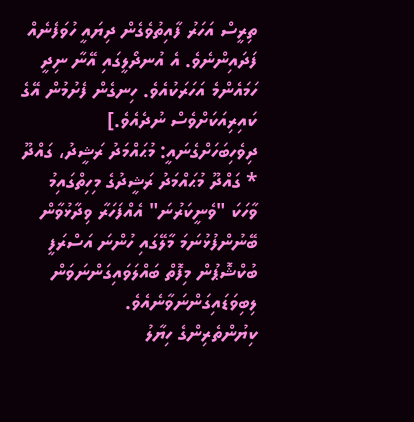ތިރީސް އަހަރު ފާއިތުވެގެން ދިޔައީ ހުވަފެނެއް ފަދައިންނެވެ. އެ އުނދޯލީގައި އޭނާ ނިދީ ހަމައެންމެ އަހަރަކުއެވެ. ހިނގެން ފެށުމުން އޭގެ ކައިރިއަކަށްވެސް ނުދެއެވެ.]
ދިވެހިބަހަށްގެނައީ: މުޙައްމަދު ރަޝީދު، ގައްދޫ
* ގައްދޫ މުޙައްމަދު ރަޝީދުގެ މިހިތްގައިމު ވާހަކަ "ވެނީކަރުނަ" އެއްފަހަރާ ވިދާޅުވާން ބޭނުންފުޅުނަމަ މާލޭގައި ހުންނަ އަސްރަފީ ބުކްޝޮޕުން މިފޮތް ބައްލަވައިގަންނަވަން ލިބިވަޑައިގަންނަވާނެއެވެ.
ކިޔުންތެރިންގެ ހިޔާލު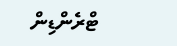ޓްރެންޑިން